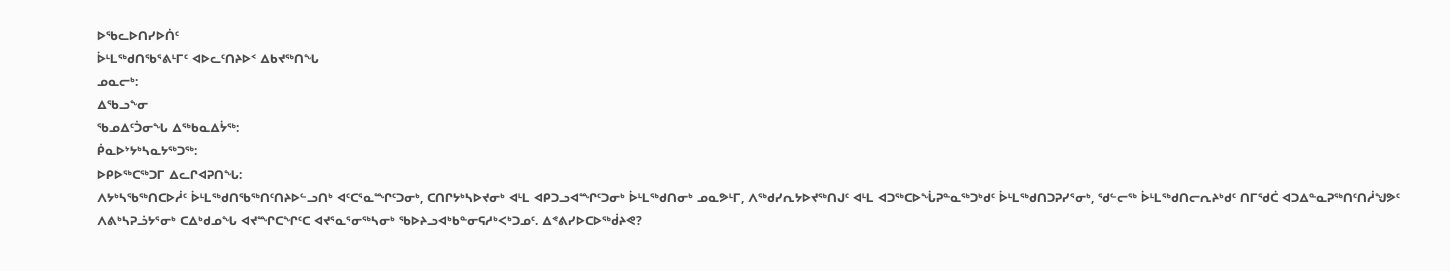ᐅᖃᓚᐅᑎᓯᐅᑏᑦ
ᐆᒻᒪᖅᑯᑎᖃᕐᕕᒻᒥᑦ ᐊᐅᓚᑦᑎᔨᐅᑉ ᐃᑲᔪᖅᑎᖓ
ᓄᓇᓕᒃ:
ᐃᖃᓗᖕᓂ
ᖃᓄᐃᑦᑑᓂᖓ ᐃᖅᑲᓇᐃᔮᖅ:
ᑮᓇᐅᔾᔭᒃᓴᓇᔭᖅᑐᖅ:
ᐅᑭᐅᖅᑕᖅᑐᒥ ᐃᓚᒋᐊᕈᑎᖓ:
ᐱᔭᒃᓴᖃᖅᑎᑕᐅᓲᑦ ᐆᒻᒪᖅᑯᑎᖃᖅᑎᑦᑎᔨᐅᓪᓗᑎᒃ ᐊᑦᑕᕐᓇᙱᑦᑐᓂᒃ, ᑕᑎᒋᔭᒃᓴᐅᔪᓂᒃ ᐊᒻᒪ ᐊᑭᑐᓗᐊᙱᑦᑐᓂᒃ ᐆᒻᒪᖅᑯᑎᓂᒃ ᓄᓇᕗᒻᒥ, ᐱᖅᑯᓯᕆᔭᐅᔪᖅᑎᒍᑦ ᐊᒻᒪ ᐊᑐᖅᑕᐅᖔᕈᓐᓇᖅᑐᒃᑯᑦ ᐆᒻᒪᖅᑯᑎᑐᕈᓯᕐᓂᒃ, ᖁᓪᓕᖅ ᐆᒻᒪᖅᑯᑎᓕᕆᔨᒃᑯᑦ ᑎᒥᖁᑖ ᐊᑐᐃᓐᓇᕈᖅᑎᑦᑎᓲᖑᕗᑦ ᐱᕕᒃᓴᕈᓘᔭᕐᓂᒃ ᑕᐃᒃᑯᓄᖓ ᐊᔪᙱᑕᖏᑦᑕ ᐊᔪᕐᓇᕐᓂᖅᓴᓂᒃ ᖃᐅᔨᓗᐊᒃᑲᓐᓂᕋᓱᒃᐸᒃᑐᓄᑦ. ᐃᕝᕕᓯᐅᑕᐅᖅᑰᔨᕙ?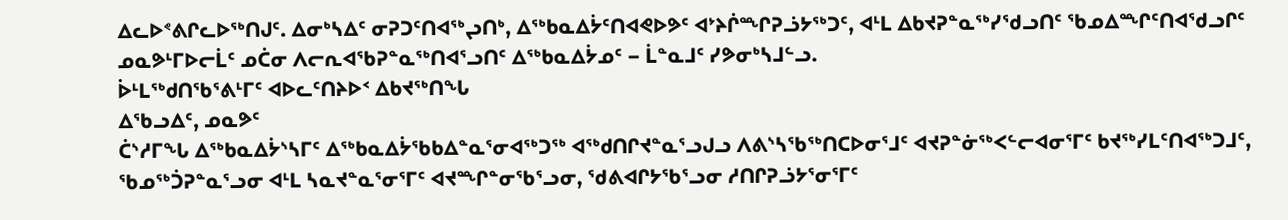ᐃᓚᐅᕝᕕᒋᓚᐅᖅᑎᒍᑦ. ᐃᓂᒃᓴᐃᑦ ᓂᕈᑐᑦᑎᐊᖅᖢᑎᒃ, ᐃᖅᑲᓇᐃᔮᑦᑎᐊᕙᐅᕗᑦ ᐊᔾᔨᒌᙱᕈᓘᔭᖅᑐᑦ, ᐊᒻᒪ ᐃᑲᔪᕈᓐᓇᖅᓯᖁᓗᑎᑦ ᖃᓄᐃᙱᑦᑎᐊᖁᓗᒋᑦ ᓄᓇᕗᒻᒥᐅᓕᒫᑦ ᓄᑖᓂ ᐱᓕᕆᐊᖃᕈᓐᓇᖅᑎᐊᕐᓗᑎᑦ ᐃᖅᑲᓇᐃᔮᓄᑦ − ᒫᓐᓇᒧᑦ ᓯᕗᓂᒃᓴᒧᓪᓗ.
ᐆᒻᒪᖅᑯᑎᖃᕐᕕᒻᒥᑦ ᐊᐅᓚᑦᑎᔨᐅᑉ ᐃᑲᔪᖅᑎᖓ
ᐃᖃᓗᐃᑦ, ᓄᓇᕗᑦ
ᑖᔅᓱᒥᖓ ᐃᖅᑲᓇᐃᔮᔅᓴᒥᑦ ᐃᖅᑲᓇᐃᔮᖃᑲᐃᓐᓇᕐᓂᐊᖅᑐᖅ ᐊᖅᑯᑎᒋᔪᓐᓇᕐᓗᒍᓗ ᐱᕕᔅᓴᖃᖅᑎᑕᐅᓂᕐᒧᑦ ᐊᔪᕈᓐᓃᖅᐸᓪᓕᐊᓂᕐᒥᑦ ᑲᔪᖅᓯᒪᑦᑎᐊᖅᑐᒧᑦ, ᖃᓄᖅᑑᕈᓐᓇᕐᓗᓂ ᐊᒻᒪ ᓴᓇᔪᓐᓇᕐᓂᕐᒥᑦ ᐊᔪᙱᓐᓂᖃᕐᓗᓂ, ᖁᕕᐊᒋᔭᖃᕐᓗᓂ ᓱᑎᒋᕈᓘᔭᕐᓂᕐᒥᑦ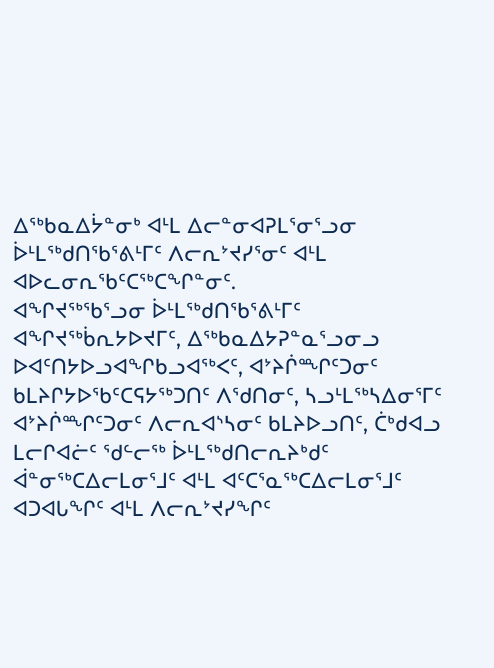ᐃᖅᑲᓇᐃᔮᓐᓂᒃ ᐊᒻᒪ ᐃᓕᓐᓂᐊᕈᒪᕐᓂᕐᓗᓂ ᐆᒻᒪᖅᑯᑎᖃᕐᕕᒻᒥᑦ ᐱᓕᕆᔾᔪᓯᕐᓂᑦ ᐊᒻᒪ ᐊᐅᓚᓂᕆᖃᑦᑕᖅᑕᖏᓐᓂᑦ.
ᐊᖏᔪᖅᖃᕐᓗᓂ ᐆᒻᒪᖅᑯᑎᖃᕐᕕᒻᒥᑦ ᐊᖏᔪᖅᑳᕆᔭᐅᔪᒥᑦ, ᐃᖅᑲᓇᐃᔭᕈᓐᓇᕐᓗᓂᓗ ᐅᐊᑦᑎᔭᐅᓗᐊᖏᑲᓗᐊᖅᐸᑦ, ᐊᔾᔨᒌᙱᑦᑐᓂᑦ ᑲᒪᔨᒋᔭᐅᖃᑦᑕᕋᔭᖅᑐᑎᑦ ᐱᖁᑎᓂᑦ, ᓴᓗᒻᒪᖅᓴᐃᓂᕐᒥᑦ ᐊᔾᔨᒌᙱᑦᑐᓂᑦ ᐱᓕᕆᐊᔅᓴᓂᑦ ᑲᒪᔨᐅᓗᑎᑦ, ᑖᒃᑯᐊᓗ ᒪᓕᒋᐊᓖᑦ ᖁᓪᓕᖅ ᐆᒻᒪᖅᑯᑎᓕᕆᔨᒃᑯᑦ ᐋᓐᓂᖅᑕᐃᓕᒪᓂᕐᒧᑦ ᐊᒻᒪ ᐊᑦᑕᕐᓇᖅᑕᐃᓕᒪᓂᕐᒧᑦ ᐊᑐᐊᒐᖏᑦ ᐊᒻᒪ ᐱᓕᕆᔾᔪᓯᖏᑦ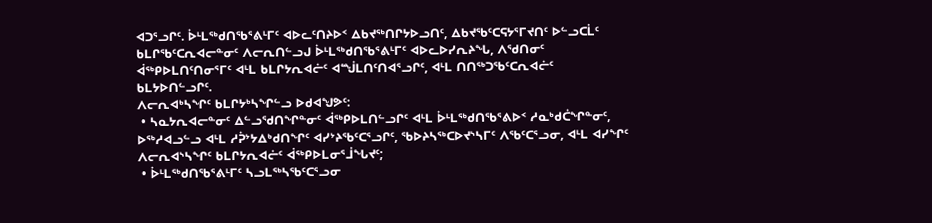ᐊᑐᕐᓗᒋᑦ. ᐆᒻᒪᖅᑯᑎᖃᕐᕕᒻᒥᑦ ᐊᐅᓚᑦᑎᔨᐅᑉ ᐃᑲᔪᖅᑎᒋᔭᐅᓗᑎᑦ, ᐃᑲᔪᖃᑦᑕᕋᔭᕐᒥᔪᑎᑦ ᐅᓪᓗᑕᒫᑦ ᑲᒪᒋᖃᑦᑕᕆᐊᓕᓐᓂᑦ ᐱᓕᕆᑎᓪᓗᒍ ᐆᒻᒪᖅᑯᑎᖃᕐᕕᒻᒥᑦ ᐊᐅᓚᐅᓯᕆᔨᖓ, ᐱᖁᑎᓂᑦ ᐋᖅᑭᐅᒪᑎᑦᑎᓂᕐᒥᑦ ᐊᒻᒪ ᑲᒪᒋᔭᕆᐊᓖᑦ ᐊᙴᒪᑎᑦᑎᐊᕐᓗᒋᑦ, ᐊᒻᒪ ᑎᑎᖅᑐᖃᑦᑕᕆᐊᓖᑦ ᑲᒪᔭᐅᑎᓪᓗᒋᑦ.
ᐱᓕᕆᐊᒃᓴᖏᑦ ᑲᒪᒋᔭᒃᓴᖏᓪᓗ ᐅᑯᐊᖑᕗᑦ:
 • ᓴᓇᔭᕆᐊᓕᓐᓂᑦ ᐃᓪᓗᖁᑎᖏᓐᓂᑦ ᐋᖅᑭᐅᒪᑎᓪᓗᒋᑦ ᐊᒻᒪ ᐆᒻᒪᖅᑯᑎᖃᕐᕕᐅᑉ ᓱᓇᒃᑯᑖᖏᓐᓂᑦ, ᐅᖅᓱᐊᓗᓪᓗ ᐊᒻᒪ ᓱᕉᔾᔭᐃᒃᑯᑎᖏᑦ ᐊᓯᔾᔨᖃᑦᑕᕐᓗᒋᑦ, ᖃᐅᔨᓴᖅᑕᐅᔪᔅᓴᒥᑦ ᐱᖃᑦᑕᕐᓗᓂ, ᐊᒻᒪ ᐊᓯᖏᑦ ᐱᓕᕆᐊᔅᓴᖏᑦ ᑲᒪᒋᔭᕆᐊᓖᑦ ᐋᖅᑭᐅᒪᓂᕐᒨᖓᔪᑦ;
 • ᐆᒻᒪᖅᑯᑎᖃᕐᕕᒻᒥᑦ ᓴᓗᒪᖅᓴᖃᑦᑕᕐᓗᓂ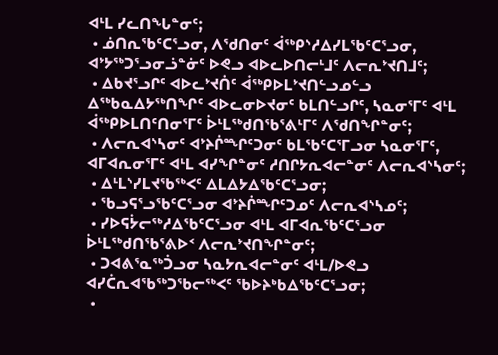ᐊᒻᒪ ᓯᓚᑎᖓᓐᓂᑦ;
 • ᓅᑎᕆᖃᑦᑕᕐᓗᓂ, ᐱᖁᑎᓂᑦ ᐋᖅᑭᔅᓱᐃᓯᒪᖃᑦᑕᕐᓗᓂ, ᐊᔾᔭᖅᑐᕐᓗᓂᓘᓐᓃᑦ ᐅᕙᓗ ᐊᐅᓚᐅᑎᓕᒻᒧᑦ ᐱᓕᕆᔾᔪᑎᒧᑦ;
 • ᐃᑲᔪᕐᓗᒋᑦ ᐊᐅᓚᔾᔪᑏᑦ ᐋᖅᑭᐅᒪᔾᔪᑎᓪᓗᓄᓪᓗ ᐃᖅᑲᓇᐃᔭᖅᑎᖏᑦ ᐊᐅᓚᓂᐅᔪᓂᑦ ᑲᒪᑎᓪᓗᒋᑦ, ᓴᓇᓂᕐᒥᑦ ᐊᒻᒪ ᐋᖅᑭᐅᒪᑎᑦᑎᓂᕐᒥᑦ ᐆᒻᒪᖅᑯᑎᖃᕐᕕᒻᒥᑦ ᐱᖁᑎᖏᓐᓂᑦ;
 • ᐱᓕᕆᐊᔅᓴᓂᑦ ᐊᔾᔨᒌᙱᑦᑐᓂᑦ ᑲᒪᖃᑦᑕᕐᒥᓗᓂ ᓴᓇᓂᕐᒥᑦ, ᐊᒥᐊᕆᓂᕐᒥᑦ ᐊᒻᒪ ᐊᓯᖏᓐᓂᑦ ᓱᑎᒋᔭᕆᐊᓕᓐᓂᑦ ᐱᓕᕆᐊᔅᓴᓂᑦ;
 • ᐃᒻᒪᔅᓯᒪᔪᖃᖅᐸᑦ ᐃᒪᐃᔭᐃᖃᑦᑕᕐᓗᓂ;
 • ᖃᓗᕋᕐᓗᖃᑦᑕᕐᓗᓂ ᐊᔾᔨᒌᙱᑦᑐᓄᑦ ᐱᓕᕆᐊᔅᓴᓄᑦ;
 • ᓯᐅᕋᔮᓕᖅᓱᐃᖃᑦᑕᕐᓗᓂ ᐊᒻᒪ ᐊᒥᐊᕆᖃᑦᑕᕐᓗᓂ ᐆᒻᒪᖅᑯᑎᖃᕐᕕᐅᑉ ᐱᓕᕆᔾᔪᑎᖏᓐᓂᑦ;
 • ᑐᐊᕕᕐᓇᖅᑑᓗᓂ ᓴᓇᔭᕆᐊᓕᓐᓂᑦ ᐊᒻᒪ/ᐅᕙᓗ ᐊᓯᑖᕆᐊᖃᖅᑐᖃᓕᖅᐸᑦ ᖃᐅᔨᒃᑲᐃᖃᑦᑕᕐᓗᓂ;
 •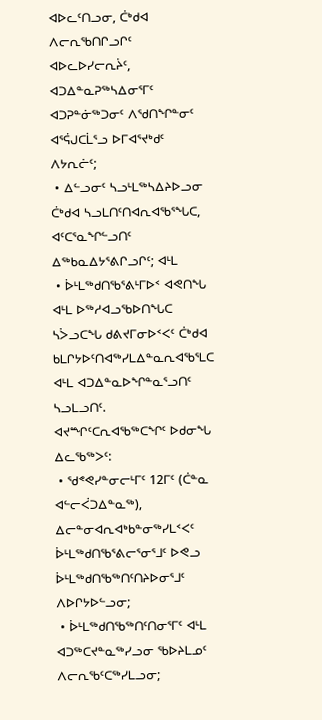ᐊᐅᓚᑦᑎᓗᓂ, ᑖᒃᑯᐊ ᐱᓕᕆᖃᑎᒋᓗᒋᑦ ᐊᐅᓚᐅᓯᓕᕆᔩᑦ, ᐊᑐᐃᓐᓇᕈᖅᓴᐃᓂᕐᒥᑦ ᐊᑐᕈᓐᓃᖅᑐᓂᑦ ᐱᖁᑎᖏᓐᓂᑦ ᐊᕐᕌᒍᑕᒫᕐᓗ ᐅᒥᐊᕐᔪᒃᑯᑦ ᐱᔭᕆᓖᑦ;
 • ᐃᓪᓗᓂᑦ ᓴᓗᒻᒪᖅᓴᐃᔨᐅᓗᓂ ᑖᒃᑯᐊ ᓴᓗᒪᑎᑦᑎᐊᕆᐊᖃᕐᖓᑕ, ᐊᑦᑕᕐᓇᖏᓪᓗᑎᑦ ᐃᖅᑲᓇᐃᔭᕐᕕᒋᓗᒋᑦ; ᐊᒻᒪ
 • ᐆᒻᒪᖅᑯᑎᖃᕐᕕᒻᒥᐅᑉ ᐊᕙᑎᖓ ᐊᒻᒪ ᐅᖅᓱᐊᓗᖃᐅᑎᖓᑕ ᓴᐴᓗᑕᖓ ᑯᕕᔪᒥᓂᐅᑉᐸᑦ ᑖᒃᑯᐊ ᑲᒪᒋᔭᐅᑦᑎᐊᖅᓯᒪᐃᓐᓇᕆᐊᖃᕐᒪᑕ ᐊᒻᒪ ᐊᑐᐃᓐᓇᐅᖏᓐᓇᕐᓗᑎᑦ ᓴᓗᒪᓗᑎᑦ.
ᐊᔪᙱᑦᑕᕆᐊᖃᖅᑕᖏᑦ ᐅᑯᓂᖓ ᐃᓚᖃᖅᐳᑦ:
 • ᖁᕝᕙᓯᓐᓂᓕᒻᒥᑦ 12ᒥᑦ (ᑖᓐᓇ ᐊᓪᓕᐹᑐᐃᓐᓇᖅ), ᐃᓕᓐᓂᐊᕆᐊᒃᑲᓐᓂᖅᓯᒪᑉᐸᑦ ᐆᒻᒪᖅᑯᑎᖃᕐᕕᓕᕐᓂᕐᒧᑦ ᐅᕙᓗ ᐆᒻᒪᖅᑯᑎᖃᖅᑎᑦᑎᔨᐅᓂᕐᒧᑦ ᐱᐅᒋᔭᐅᓪᓗᓂ;
 • ᐆᒻᒪᖅᑯᑎᖃᖅᑎᑦᑎᓂᕐᒥᑦ ᐊᒻᒪ ᐊᑐᖅᑕᔪᓐᓇᖅᓯᓗᓂ ᖃᐅᔨᒪᓄᑦ ᐱᓕᕆᖃᑦᑕᖅᓯᒪᓗᓂ;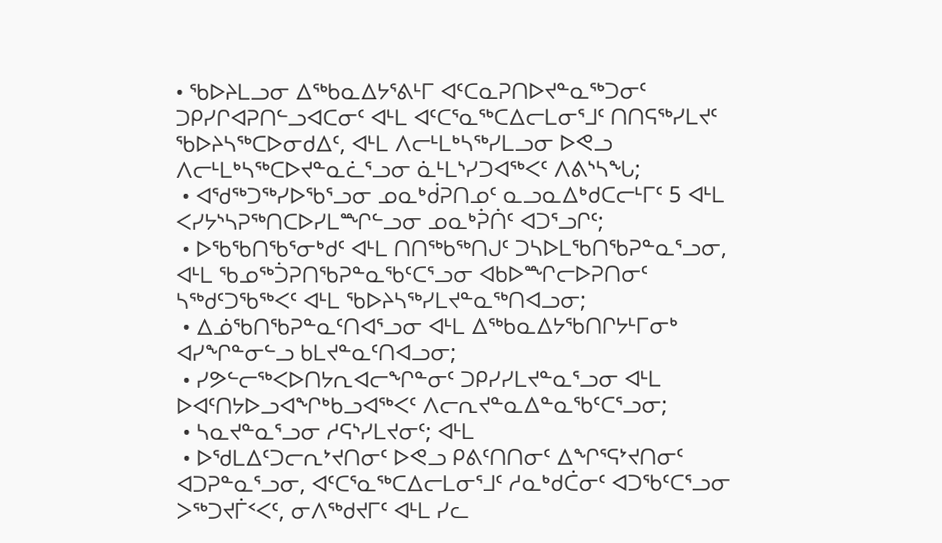• ᖃᐅᔨᒪᓗᓂ ᐃᖅᑲᓇᐃᔭᕐᕕᒻᒥ ᐊᑦᑕᓇᕈᑎᐅᔪᓐᓇᖅᑐᓂᑦ ᑐᑭᓯᒋᐊᕈᑎᓪᓗᐊᑕᓂᑦ ᐊᒻᒪ ᐊᑦᑕᕐᓇᖅᑕᐃᓕᒪᓂᕐᒧᑦ ᑎᑎᕋᖅᓯᒪᔪᑦ ᖃᐅᔨᓴᖅᑕᐅᓂᑯᐃᑦ, ᐊᒻᒪ ᐱᓕᒻᒪᒃᓴᖅᓯᒪᓗᓂ ᐅᕙᓗ ᐱᓕᒻᒪᒃᓴᖅᑕᐅᔪᓐᓇᓛᕐᓗᓂ ᓈᒻᒪᔅᓯᑐᐊᖅᐸᑦ ᐱᕕᔅᓴᖓ;
 • ᐊᖁᖅᑐᖅᓯᐅᖃᕐᓗᓂ ᓄᓇᒃᑰᕈᑎᓄᑦ ᓇᓗᓇᐃᒃᑯᑕᓕᒻᒥᑦ 5 ᐊᒻᒪ ᐸᓯᔭᔅᓴᕈᖅᑎᑕᐅᓯᒪᙱᓪᓗᓂ ᓄᓇᒃᕉᑏᑦ ᐊᑐᕐᓗᒋᑦ;
 • ᐅᖃᖃᑎᖃᕐᓂᒃᑯᑦ ᐊᒻᒪ ᑎᑎᖅᑲᖅᑎᒍᑦ ᑐᓴᐅᒪᖃᑎᖃᕈᓐᓇᕐᓗᓂ, ᐊᒻᒪ ᖃᓄᖅᑑᕈᑎᖃᕈᓐᓇᖃᑦᑕᕐᓗᓂ ᐊᑲᐅᙱᓕᐅᕈᑎᓂᑦ ᓴᖅᑯᑦᑐᖃᖅᐸᑦ ᐊᒻᒪ ᖃᐅᔨᓴᖅᓯᒪᔪᓐᓇᖅᑎᐊᓗᓂ;
 • ᐃᓅᖃᑎᖃᕈᓐᓇᑦᑎᐊᕐᓗᓂ ᐊᒻᒪ ᐃᖅᑲᓇᐃᔭᖃᑎᒋᔭᒻᒥᓂᒃ ᐊᓯᖏᓐᓂᓪᓗ ᑲᒪᔪᓐᓇᑦᑎᐊᓗᓂ;
 • ᓯᕗᓪᓕᖅᐸᐅᑎᔭᕆᐊᓕᖏᓐᓂᑦ ᑐᑭᓯᓯᒪᔪᓐᓇᕐᓗᓂ ᐊᒻᒪ ᐅᐊᑦᑎᔭᐅᓗᐊᖏᒃᑲᓗᐊᖅᐸᑦ ᐱᓕᕆᔪᓐᓇᐃᓐᓇᖃᑦᑕᕐᓗᓂ;
 • ᓴᓇᔪᓐᓇᕐᓗᓂ ᓱᕋᔅᓯᒪᔪᓂᑦ; ᐊᒻᒪ
 • ᐅᖁᒪᐃᑦᑐᓕᕆᔾᔪᑎᓂᑦ ᐅᕙᓗ ᑭᕕᑦᑎᑎᓂᑦ ᐃᖏᕐᕋᔾᔪᑎᓂᑦ ᐊᑐᕈᓐᓇᕐᓗᓂ, ᐊᑦᑕᕐᓇᖅᑕᐃᓕᒪᓂᕐᒧᑦ ᓱᓇᒃᑯᑖᓂᑦ ᐊᑐᖃᑦᑕᕐᓗᓂ ᐳᖅᑐᔪᒦᑉᐸᑦ, ᓂᐱᖅᑯᔪᒥᑦ ᐊᒻᒪ ᓯᓚ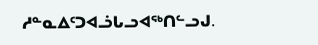ᓱᓐᓇᐃᑦᑐᐊᓘᒐᓗᐊᖅᑎᓪᓗᒍ.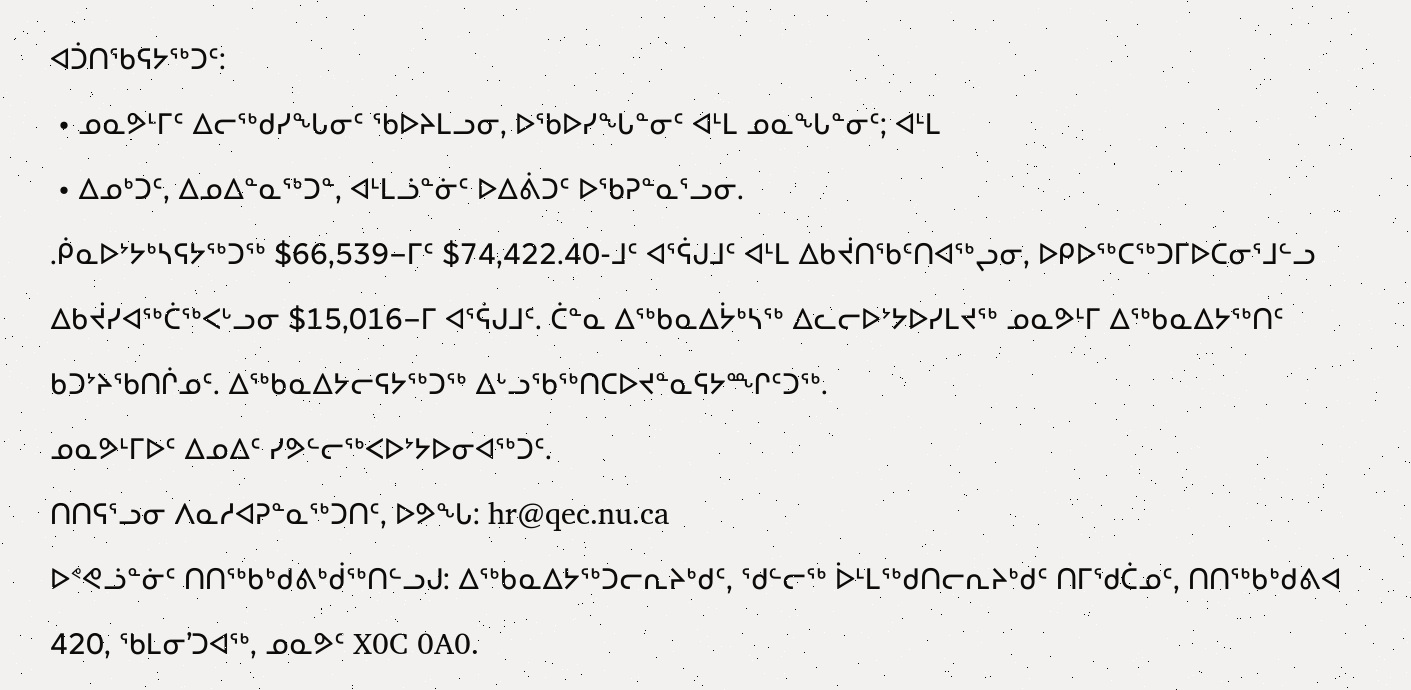ᐊᑑᑎᖃᕋᔭᖅᑐᑦ:
 • ᓄᓇᕗᒻᒥᑦ ᐃᓕᖅᑯᓯᖓᓂᑦ ᖃᐅᔨᒪᓗᓂ, ᐅᖃᐅᓯᖓᓐᓂᑦ ᐊᒻᒪ ᓄᓇᖓᓐᓂᑦ; ᐊᒻᒪ
 • ᐃᓄᒃᑐᑦ, ᐃᓄᐃᓐᓇᖅᑐᓐ, ᐊᒻᒪᓘᓐᓃᑦ ᐅᐃᕖᑐᑦ ᐅᖃᕈᓐᓇᕐᓗᓂ.
.ᑮᓇᐅᔾᔭᒃᓴᕋᔭᖅᑐᖅ $66,539−ᒥᑦ $74,422.40-ᒧᑦ ᐊᕐᕌᒍᒧᑦ ᐊᒻᒪ ᐃᑲᔫᑎᖃᑦᑎᐊᖅᖢᓂ, ᐅᑭᐅᖅᑕᖅᑐᒥᐅᑕᓂᕐᒧᓪᓗ ᐃᑲᔫᓯᐊᖅᑖᖅᐸᒡᓗᓂ $15,016−ᒥ ᐊᕐᕌᒍᒧᑦ. ᑖᓐᓇ ᐃᖅᑲᓇᐃᔮᒃᓴᖅ ᐃᓚᓕᐅᔾᔭᐅᓯᒪᔪᖅ ᓄᓇᕗᒻᒥ ᐃᖅᑲᓇᐃᔭᖅᑎᑦ ᑲᑐᔾᔨᖃᑎᒌᓄᑦ. ᐃᖅᑲᓇᐃᔭᓕᕋᔭᖅᑐᖅ ᐃᒡᓗᖃᖅᑎᑕᐅᔪᓐᓇᕋᔭᙱᑦᑐᖅ.
ᓄᓇᕗᒻᒥᐅᑦ ᐃᓄᐃᑦ ᓯᕗᓪᓕᖅᐸᐅᔾᔭᐅᓂᐊᖅᑐᑦ.
ᑎᑎᕋᕐᓗᓂ ᐱᓇᓱᐊᕈᓐᓇᖅᑐᑎᑦ, ᐅᕗᖓ: hr@qec.nu.ca
ᐅᕝᕙᓘᓐᓃᑦ ᑎᑎᖅᑲᒃᑯᕕᒃᑰᖅᑎᓪᓗᒍ: ᐃᖅᑲᓇᐃᔭᖅᑐᓕᕆᔨᒃᑯᑦ, ᖁᓪᓕᖅ ᐆᒻᒪᖅᑯᑎᓕᕆᔨᒃᑯᑦ ᑎᒥᖁᑖᓄᑦ, ᑎᑎᖅᑲᒃᑯᕕᐊ 420, ᖃᒪᓂ’ᑐᐊᖅ, ᓄᓇᕗᑦ X0C 0A0.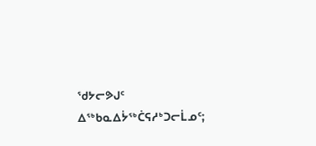ᖁᔭᓕᕗᒍᑦ ᐃᖅᑲᓇᐃᔮᖅᑖᕋᓱᒃᑐᓕᒫᓄᑦ;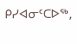ᑭᓯᐊᓂᑦᑕᐅᖅ,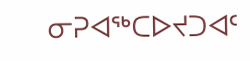ᓂᕈᐊᖅᑕᐅᔪᑐᐊᑦ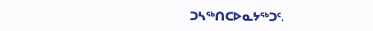ᑐᓴᖅᑎᑕᐅᓇᔭᖅᑐᑦ.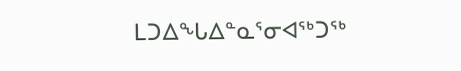ᒪᑐᐃᖓᐃᓐᓇᕐᓂᐊᖅᑐᖅ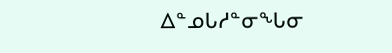ᐃᓐᓄᒐᓱᓐᓂᖓᓂ